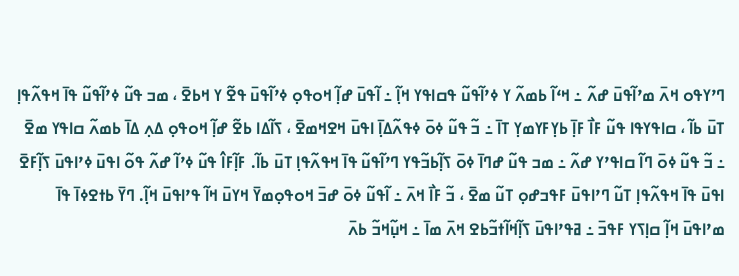ߣߴߌߟߋ ߞߍ߫ ߘߴߊ߬ߟߎ߫ ߝߍ߬ ߸ ߞߵߊ߬ ߕߘߍ߬ ߌ ߦߴߊ߬ߟߎ߬ ߟߛߊߟߌ ߞߊ߲߬ ߸ ߊ߬ߟߎ߫ ߝߊ߲߬ ߞߋߟߋ߲ ߦߴߊ߬ߟߎ߫ ߟߐ߬ ߌ ߞߕߐ߫ ، ߘߏ ߟߎ߬ ߦߴߊ߬ߟߎ߬ ߟߊ߫ ߞߟߍ߬ߟߊ߲ ߠߎ߫ ߕߊ߬ ، ߛߊߟߌߟߊ ߟߎ߬ ߓߊ߯ ߓߊ߲߫ ߕߌ߲ߓߌߘߌ߲ ߠߊ߫ ߸ ߏ߬ ߟߎ߬ ߦߋ߫ ߦߟߍ߬ߡߊ߲߫ ߊߟߎ߫ ߞߐߞߘߐ߫ ، ߖߊ߬ߡߊ ߕߐ߬ ߝߊ߲߬ ߞߋߟߋ߲ ߡߍ߲ ߡߊ߫ ߕߘߍ߬ ߛߊߟߌ ߘߐ߫ ߸ ߏ߬ ߟߎ߬ ߦߋ߫ ߣߊ߬ ߛߊߟߴߌ ߝߍ߬ ߸ ߘߏ ߟߎ߬ ߝߣߊ߫ ߦߋ߫ ߖߊ߲߬ߕߏ߬ߟߌ ߣߴߊ߬ߟߎ߬ ߟߊ߫ ߞߟߍ߬ߟߊ߲ ߠߎ߫ ߕߊ߬. ߓߊ߲߬ߓߊ߮ ߟߎ߬ ߦߴߊ߬ ߝߍ߬ ߟߋ߬ ߊߟߎ߫ ߦߴߊߟߎ߫ ߖߊ߲߬ߓߐ߫ ߊߟߎ߫ ߟߊ߫ ߞߟߍ߬ߟߊ߲ ߠߎ߬ ߣߴߊߟߎ߫ ߓߟߏߝߋ߲ ߠߎ߬ ߘߐ߫ ، ߏ߬ ߓߊ߯ ߞߍ߫ ߸ ߊ߬ߟߎ߬ ߦߋ߫ ߝߏ߫ ߞߋߟߋ߲ߘߌ߫ ߞߌߎ߫ ߞߊ߬ ߟߴߊߟߎ߫ ߞߊ߲߬. ߣߌ߫ ߕߙߐߦߊ߫ ߟߊ߫ ߘߴߊߟߎ߫ ߞߊ߲߬ ߛߊ߲ߖߌ ߓߟߏ߫ ߸ ߥߟߴߊߟߎ߫ ߖߊ߲߬ߞߊ߬ߙߏ߬ߕߐ ߞߍ߫ ߘߊ߫ ߸ ߞߎ߲߬ߞߏ߬ ߕߍ߫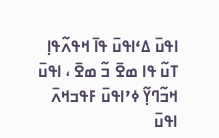ߊߟߎ߫ ߡߵߊߟߎ߫ ߟߊ߫ ߞߟߍ߬ߟߊ߲ ߠߎ߬ ߟߊ ߘߐ߫ ߏ߬ ߘߐ߫ ، ߊߟߎ߫ ߞߏ߬ߣߌ߲߬ ߦߴߊߟߎ߫ ߓߟߏߞߍ߫ ߊߟߎ߫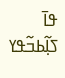ߟߊ߫ ߖߊ߲߬ߕߏ߬ߟߌ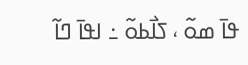ߟߊ߫ ߘߋ߬ ، ߖߊ߯ߕߋ߬ ߸ ߊߟߊ߫ ߣߊ߬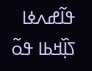ߟߊ߬ߝߍߦߊ ߖߊ߲߰ߞߕߊ ߟߋ߬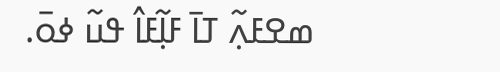ߘߐߓߍ߲߬ ߠߊ߫ ߓߊ߲߬ߓߊ߮ ߟߎ߬ ߦߋ߫.